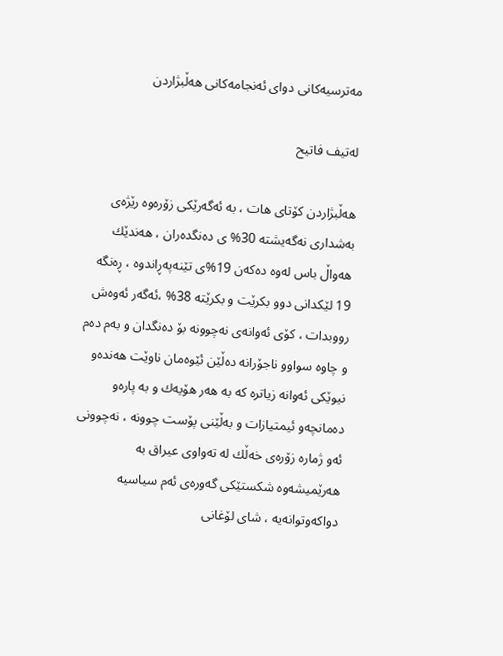مه‌ترسیه‌كانی دوای ئه‌نجامه‌كانی هه‌ڵبژاردن

لەتیف فاتیح

هه‌ڵبژاردن كۆتای هات ، به‌ ئه‌گه‌رێكی زۆره‌وه‌ رێژه‌ی به‌شداری نه‌گه‌یشته‌ 30% ی ده‌نگده‌ران ، هه‌ندێك هه‌واڵ باس له‌وه‌ ده‌كه‌ن 19%ی تێنه‌په‌ڕاندوه‌ ، ڕه‌نگه‌ 19 لێكدانی دوو بكرێت و بكرێته‌ 38% ،ئه‌گه‌ر ئه‌وه‌ش رووبدات ، كۆی ئه‌وانه‌ی نه‌چوونه‌ بۆ ده‌نگدان و به‌م ده‌م و چاوه‌ سواوو ناجۆرانه‌ ده‌ڵێن ئێوه‌مان ناوێت هه‌ندەو نیوێكی ئه‌وانه‌ زیاتره‌ كه‌ به‌ هه‌ر هۆیه‌ك و به‌ پاره‌و ده‌مانچه‌و ئیمتیازات و به‌ڵێنی پۆست چوونه‌ ، نه‌چوونی ئه‌و ژماره‌ زۆره‌ی خه‌ڵك له‌ ته‌واوی عیراق به‌ هه‌رێمیشه‌وه‌ شكستێكی گه‌وره‌ی ئه‌م سیاسیه‌ دواكه‌وتوانه‌یه‌ ، شای لۆغانی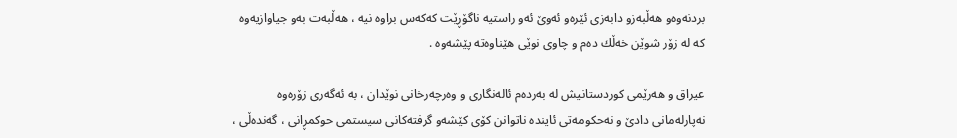بردنه‌وه‌و هه‌ڵبه‌زو دابه‌زی ئێره‌و ئه‌وێ‌ ئه‌و راستیه‌ ناگۆڕێت كه‌كه‌س براوه‌ نیه‌ ، هه‌ڵبه‌ت به‌و جیاوازیه‌وه‌ كه‌ له‌ زۆر شوێن خه‌ڵك ده‌م و چاوی نوێی هێناوه‌ته‌ پێشه‌وه‌ .

عیراق و هه‌رێمی كوردستانیش له‌ به‌رده‌م ئاله‌نگاری و وه‌رچه‌رخانی نوێدان ، به‌ ئه‌گه‌ری زۆره‌وه‌ نه‌پارله‌مانی دادێ‌ و نه‌حكومه‌تی ئاینده‌ ناتوانن كۆی كێشه‌و گرفته‌كانی سیستمی حوكمڕانی ، گه‌نده‌ڵی ،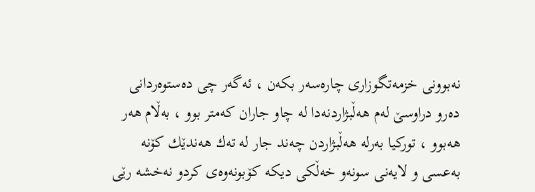نه‌بوونی خزمه‌تگوزاری چاره‌سه‌ر بكه‌ن ، ئه‌گه‌ر چی ده‌ستوه‌ردانی ده‌رو دراوسێ‌ له‌م هه‌ڵبژاردنه‌دا له‌ چاو جاران كه‌متر بوو ، به‌ڵام هه‌ر هه‌بوو ، توركیا به‌رله‌ هه‌ڵبژاردن چه‌ند جار له‌ ته‌ك هه‌ندێك كۆنه‌ به‌عسی و لایه‌نی سونه‌و خه‌ڵكی دیكه‌ كۆبونه‌وه‌ی كردو نه‌خشه‌ رێی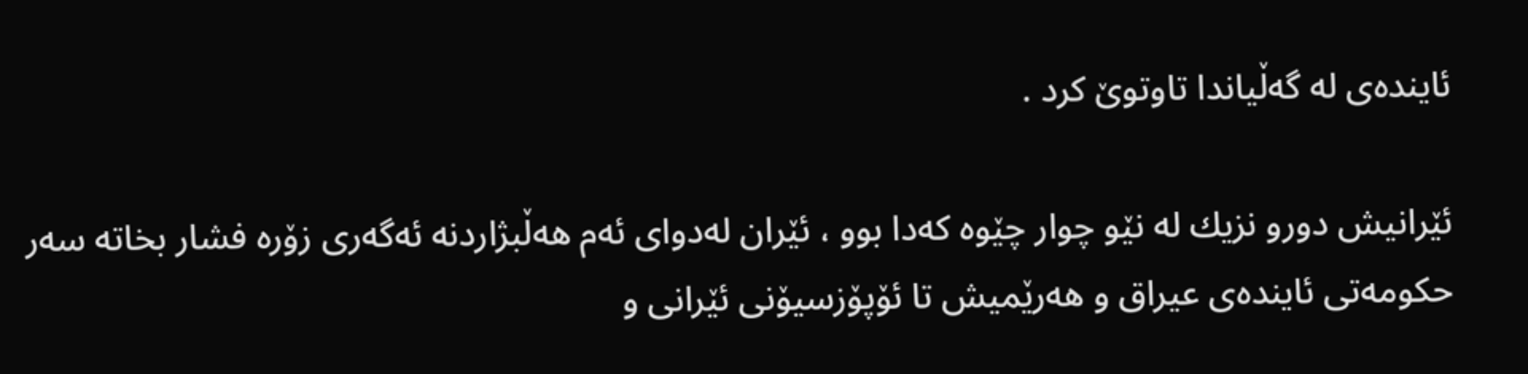ئاینده‌ی له‌ گه‌ڵیاندا تاوتوێ‌ كرد .

ئێرانیش دورو نزیك له‌ نێو چوار چێوه‌ كه‌دا بوو ، ئێران له‌دوای ئه‌م هه‌ڵبژاردنه‌ ئه‌گه‌ری زۆره‌ فشار بخاته‌ سه‌ر حكومه‌تی ئاینده‌ی عیراق و هه‌رێمیش تا ئۆپۆزسیۆنی ئێرانی و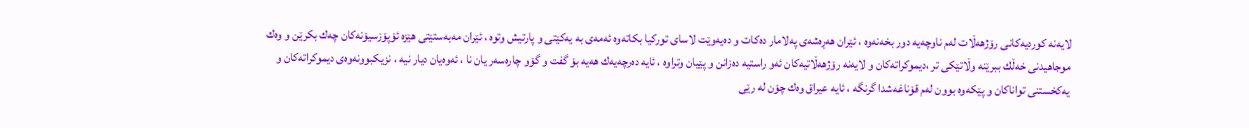لایه‌نه‌ كوردیه‌كانی رۆژهه‌ڵات له‌م ناوچه‌یه‌ دور بخه‌نه‌وه‌ ، ئێران هه‌ڕه‌شه‌ی په‌لامار ده‌كات و ده‌یه‌وێت لاسای توركیا بكاته‌وه‌ ئه‌مه‌ی به‌ یه‌كێتی و پارتیش وتوه‌ ، ئێران مه‌به‌ستێتی هێزه‌ ئۆپۆزسیۆنه‌كان چه‌ك بكرێن و وه‌ك موجاهیدنی خه‌ڵك ببرێنه‌ وڵاتێكی تر ،دیموكراته‌كان و لایه‌نه‌ رۆژهه‌ڵاتیه‌كان ئه‌و راستیه‌ ده‌زانن و پێیان وتراوه‌ ، ئایه‌ ده‌رچه‌یه‌ك هه‌یه‌ بۆ گفت و گۆو چاره‌سه‌ر یان نا ، ئه‌وه‌یان دیار نیه‌ ، نزیكبوونه‌وه‌ی دیموكراته‌كان و یه‌كخستنی تواناكان و پێكه‌وه‌ بوون له‌م قۆناغه‌شدا گرنگه‌ ، ئایه‌ عیراق وه‌ك چۆن له‌ رێی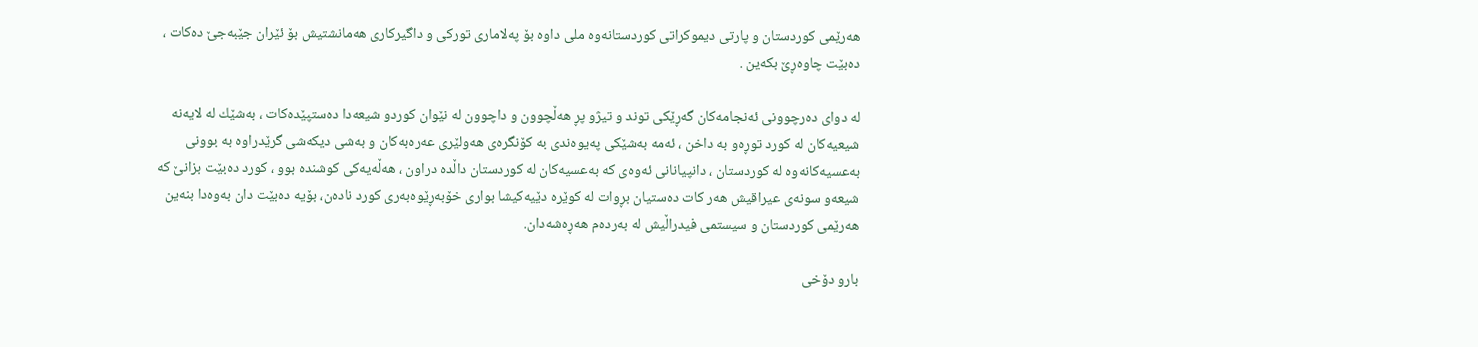هه‌رێمی كوردستان و پارتی دیموكراتی كوردستانه‌وه‌ ملی داوه‌ بۆ په‌لاماری توركی و داگیركاری هه‌مانشتیش بۆ ئێران جێبه‌جێ‌ ده‌كات ، ده‌بێت چاوه‌ڕێ‌ بكه‌ین .

له‌ دوای ده‌رچوونی ئه‌نجامه‌كان گه‌ڕێكی توند و تیژو پڕ هه‌ڵچوون و داچوون له‌ نێوان كوردو شیعه‌دا ده‌ستپێده‌كات ، به‌شێك له‌ لایه‌نه‌ شیعیه‌كان له‌ كورد توڕه‌و به‌ داخن ، ئه‌مه‌ به‌شێكی په‌یوه‌ندی به‌ كۆنگره‌ی هه‌ولێری عه‌ره‌به‌كان و به‌شی دیكه‌شی گرێدراوه‌ به‌ بوونی به‌عسیه‌كانه‌وه‌ له‌ كوردستان ، دانپیانانی ئه‌وه‌ی كه‌ به‌عسیه‌كان له‌ كوردستان داڵده‌ دراون ، هه‌ڵه‌یه‌كی كوشنده‌ بوو ، كورد ده‌بێت بزانێ‌ كه‌ شیعه‌و سونه‌ی عیراقیش هه‌ر كات ده‌ستیان بڕوات له‌ كوێره‌ دێیه‌كیشا بواری خۆبه‌ڕێوه‌به‌ری كورد ناده‌ن، بۆیه‌ ده‌بێت دان به‌وه‌دا بنه‌ین هه‌رێمی كوردستان و سیستمی فیدراڵیش له‌ به‌رده‌م هه‌ڕه‌شه‌دان.

بارو دۆخی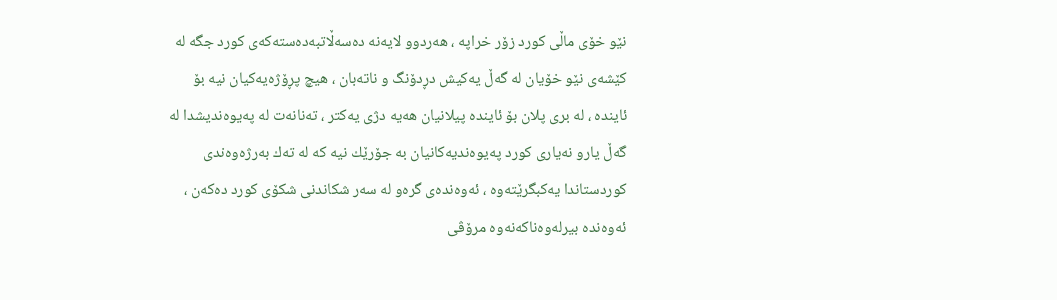نێو خۆی ماڵی كورد زۆر خراپه‌ ، هه‌ردوو لایه‌نه‌ ده‌سه‌ڵاتبه‌ده‌سته‌كه‌ی كورد جگه‌ له‌ كێشه‌ی نێو خۆیان له‌ گه‌ڵ یه‌كیش دڕدۆنگ و ناته‌بان ، هیچ پڕۆژه‌یه‌كیان نیه‌ بۆ ئاینده‌ ، له‌ بری پلان بۆ ئاینده‌ پیلانیان هه‌یه‌ دژی یه‌كتر ، ته‌نانه‌ت له‌ په‌یوه‌ندیشدا له‌ گه‌ڵ یارو نه‌یاری كورد په‌یوه‌ندیه‌كانیان به‌ جۆرێك نیه‌ كه‌ له‌ ته‌ك به‌رژه‌وه‌ندی كوردستاندا یه‌كبگرێته‌وه‌ ، ئه‌وه‌نده‌ی گره‌و له‌ سه‌ر شكاندنی شكۆی كورد ده‌كه‌ن ، ئه‌وه‌نده‌ بیرله‌وه‌ناكه‌نه‌وه‌ مرۆڤی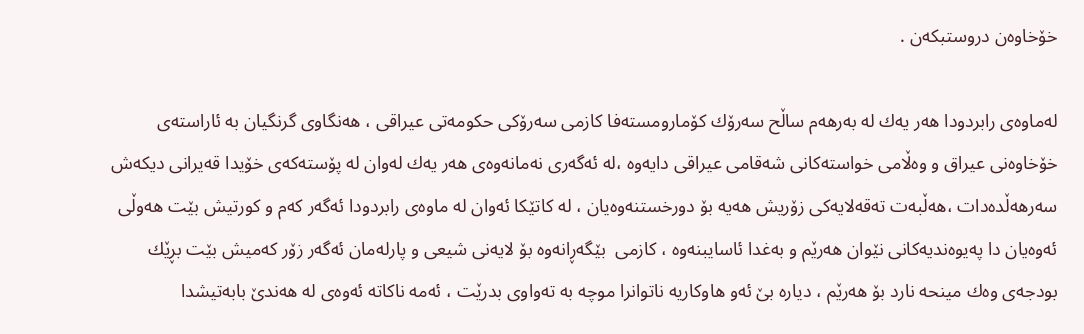خۆخاوه‌ن دروستبكه‌ن .

له‌ماوه‌ی رابردودا هه‌ر یه‌ك له‌ به‌رهه‌م ساڵح سه‌رۆك كۆمارومسته‌فا كازمی سه‌رۆكی حكومه‌تی عیراقی ، هه‌نگاوی گرنگیان به‌ ئاراسته‌ی خۆخاوه‌نی عیراق و وه‌ڵامی خواسته‌كانی شه‌قامی عیراقی دایه‌وه‌ ،له‌ ئه‌گه‌ری نه‌مانه‌وه‌ی هه‌ر یه‌ك له‌وان له‌ پۆسته‌كه‌ی خۆیدا قه‌یرانی دیكه‌ش سه‌رهه‌ڵده‌دات ،هه‌ڵبه‌ت ته‌قه‌لایه‌كی زۆریش هه‌یه‌ بۆ دورخستنه‌وه‌یان ، له‌ كاتێكا ئه‌وان له‌ ماوه‌ی رابردودا ئه‌گه‌ر كه‌م و كورتیش بێت هه‌وڵی ئه‌وه‌یان دا په‌یوه‌ندیه‌كانی نێوان هه‌رێم و به‌غدا ئاسایبنه‌وه‌ ، كازمی  بێگه‌ڕانه‌وه‌ بۆ لایه‌نی شیعی و پارله‌مان ئه‌گه‌ر زۆر كه‌میش بێت بڕێك بودجه‌ی وه‌ك مینحه‌ نارد بۆ هه‌رێم ، دیاره‌ بێ‌ ئه‌و هاوكاریه‌ ناتوانرا موچه‌ به‌ ته‌واوی بدرێت ، ئه‌مه‌ ناكاته‌ ئه‌وه‌ی له‌ هه‌ندێ‌ بابه‌تیشدا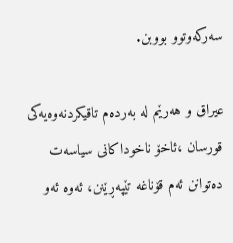سه‌ركه‌وتوو بووبن.

عیراق و هه‌رێم له‌ به‌رده‌م تاقیكردنه‌وه‌یه‌كی قورسان ،ئاخۆ ناخوداكانی سیاسه‌ت ده‌توانن ئه‌م قۆناغه‌ تێپه‌ڕێنن، ئه‌وه‌ ئه‌و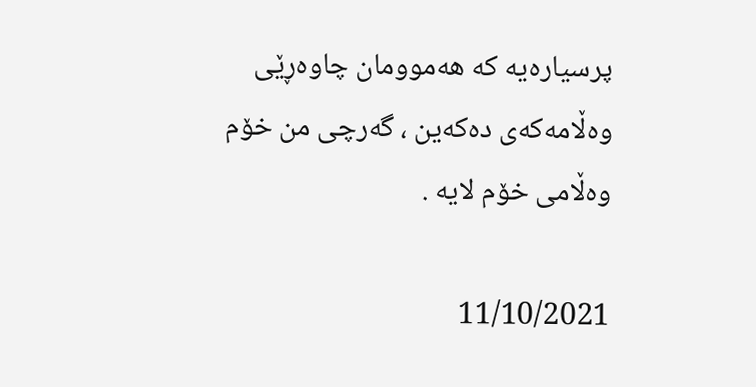پرسیاره‌یه‌ كه‌ هه‌موومان چاوه‌ڕێی وه‌ڵامه‌كه‌ی ده‌كه‌ین ، گه‌رچی من خۆم وه‌ڵامی خۆم لایه‌ .

11/10/2021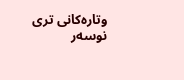وتارەکانی تری نوسەر